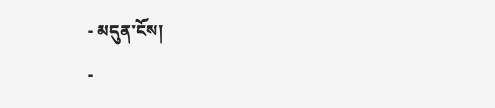- མདུན་ངོས།
-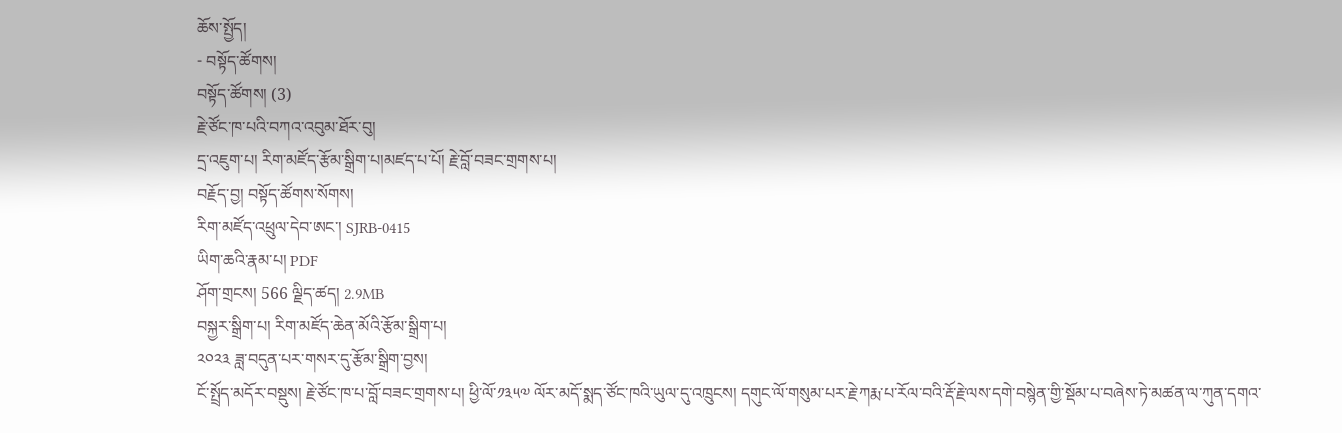ཆོས་སྤྱོད།
- བསྟོད་ཚོགས།
བསྟོད་ཚོགས། (3)
རྗེ་ཙོང་ཁ་པའི་བཀའ་འབུམ་ཐོར་བུ།
དྲ་འཇུག་པ། རིག་མཛོད་རྩོམ་སྒྲིག་པ།མཛད་པ་པོ། རྗེ་བློ་བཟང་གྲགས་པ།
བརྗོད་བྱ། བསྟོད་ཚོགས་སོགས།
རིག་མཛོད་འཕྲུལ་དེབ་ཨང་། SJRB-0415
ཡིག་ཆའི་རྣམ་པ། PDF
ཤོག་གྲངས། 566 ལྗིད་ཚད། 2.9MB
བསྐྱར་སྒྲིག་པ། རིག་མཛོད་ཆེན་མོའི་རྩོམ་སྒྲིག་པ།
༢༠༢༣ ཟླ་བདུན་པར་གསར་དུ་རྩོམ་སྒྲིག་བྱས།
ངོ་སྤྲོད་མདོར་བསྡུས། རྗེ་ཙོང་ཁ་པ་བློ་བཟང་གྲགས་པ། ཕྱི་ལོ་༡༣༥༧ ལོར་མདོ་སྨད་ཙོང་ཁའི་ཡུལ་དུ་འཁྲུངས། དགུང་ལོ་གསུམ་པར་རྗེ་ཀརྨ་པ་རོལ་བའི་རྡོ་རྗེ་ལས་དགེ་བསྙེན་གྱི་སྡོམ་པ་བཞེས་ཏེ་མཚན་ལ་ཀུན་དགའ་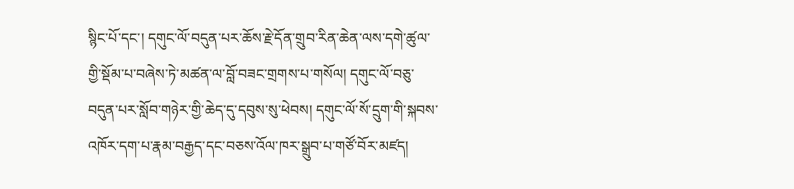སྙིང་པོ་དང་། དགུང་ལོ་བདུན་པར་ཆོས་རྗེ་དོན་གྲུབ་རིན་ཆེན་ལས་དགེ་ཚུལ་གྱི་སྡོམ་པ་བཞེས་ཏེ་མཚན་ལ་བློ་བཟང་གྲགས་པ་གསོལ། དགུང་ལོ་བཅུ་བདུན་པར་སློབ་གཉེར་གྱི་ཆེད་དུ་དབུས་སུ་ཕེབས། དགུང་ལོ་སོ་དྲུག་གི་སྐབས་འཁོར་དག་པ་རྣམ་བརྒྱད་དང་བཅས་འོལ་ཁར་སྒྲུབ་པ་གཙོ་བོར་མཛད།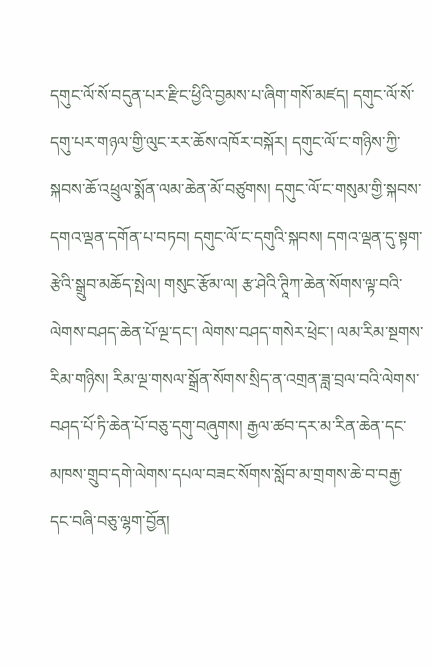དགུང་ལོ་སོ་བདུན་པར་རྫིང་ཕྱིའི་བྱམས་པ་ཞིག་གསོ་མཛད། དགུང་ལོ་སོ་དགུ་པར་གཉལ་གྱི་ལུང་རར་ཆོས་འཁོར་བསྐོར། དགུང་ལོ་ང་གཉིས་ཀྱི་སྐབས་ཆོ་འཕྲུལ་སྨོན་ལམ་ཆེན་མོ་བཙུགས། དགུང་ལོ་ང་གསུམ་གྱི་སྐབས་དགའ་ལྡན་དགོན་པ་བཏབ། དགུང་ལོ་ང་དགུའི་སྐབས། དགའ་ལྡན་དུ་སྟག་རྩེའི་སྒྲུབ་མཆོད་སྤེལ། གསུང་རྩོམ་ལ། རྩ་ཤེའི་ཊཱིཀ་ཆེན་སོགས་ལྟ་བའི་ལེགས་བཤད་ཆེན་པོ་ལྔ་དང་། ལེགས་བཤད་གསེར་ཕྲེང་། ལམ་རིམ་སྔགས་རིམ་གཉིས། རིམ་ལྔ་གསལ་སྒྲོན་སོགས་སྲིད་ན་འགྲན་ཟླ་བྲལ་བའི་ལེགས་བཤད་པོ་ཏི་ཆེན་པོ་བཅུ་དགུ་བཞུགས། རྒྱལ་ཚབ་དར་མ་རིན་ཆེན་དང་མཁས་གྲུབ་དགེ་ལེགས་དཔལ་བཟང་སོགས་སློབ་མ་གྲགས་ཆེ་བ་བརྒྱ་དང་བཞི་བཅུ་ལྷག་བྱོན།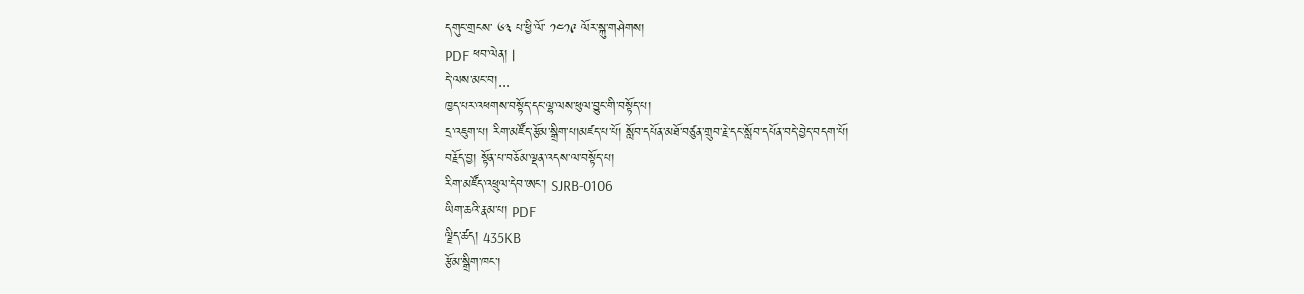དགུང་གྲངས་ ༦༣ པ་ཕྱི་ལོ་ ༡༤༡༩ ལོར་སྐུ་གཤེགས།
PDF ཕབ་ལེན། |
དེ་ལས་མང་བ།...
ཁྱད་པར་འཕགས་བསྟོད་དང་ལྷ་ལས་ཕུལ་བྱུང་གི་བསྟོད་པ།
དྲ་འཇུག་པ། རིག་མཛོད་རྩོམ་སྒྲིག་པ།མཛད་པ་པོ། སློབ་དཔོན་མཐོ་བཙུན་གྲུབ་རྗེ་དང་སློབ་དཔོན་བདེ་བྱེད་བདག་པོ།
བརྗོད་བྱ། སྟོན་པ་བཅོམ་ལྡན་འདས་ལ་བསྟོད་པ།
རིག་མཛོད་འཕྲུལ་དེབ་ཨང་། SJRB-0106
ཡིག་ཆའི་རྣམ་པ། PDF
ལྗིད་ཚད། 435KB
རྩོམ་སྒྲིག་ཁང་།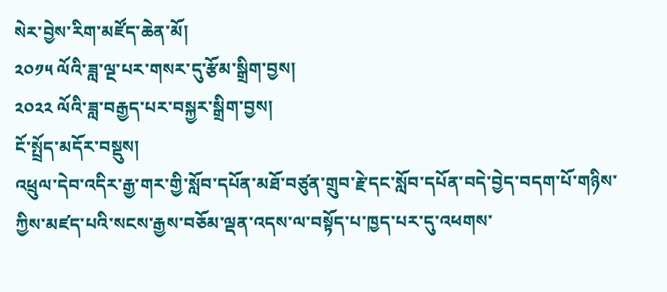སེར་བྱེས་རིག་མཛོད་ཆེན་མོ།
༢༠༡༥ ལོའི་ཟླ་ལྔ་པར་གསར་དུ་རྩོམ་སྒྲིག་བྱས།
༢༠༢༢ ལོའི་ཟླ་བརྒྱད་པར་བསྐྱར་སྒྲིག་བྱས།
ངོ་སྤྲོད་མདོར་བསྡུས།
འཕྲུལ་དེབ་འདིར་རྒྱ་གར་གྱི་སློབ་དཔོན་མཐོ་བཙུན་གྲུབ་རྗེ་དང་སློབ་དཔོན་བདེ་བྱེད་བདག་པོ་གཉིས་ཀྱིས་མཛད་པའི་སངས་རྒྱས་བཅོམ་ལྡན་འདས་ལ་བསྟོད་པ་ཁྱད་པར་དུ་འཕགས་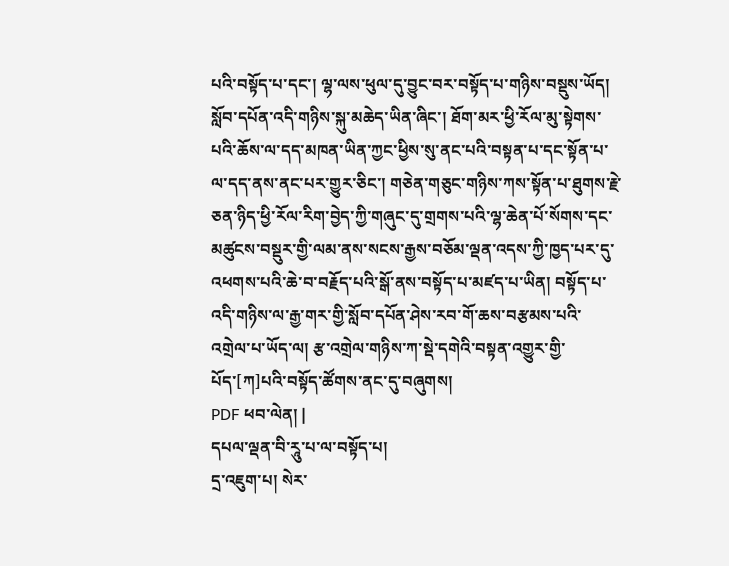པའི་བསྟོད་པ་དང་། ལྷ་ལས་ཕུལ་དུ་བྱུང་བར་བསྟོད་པ་གཉིས་བསྡུས་ཡོད། སློབ་དཔོན་འདི་གཉིས་སྐུ་མཆེད་ཡིན་ཞིང་། ཐོག་མར་ཕྱི་རོལ་མུ་སྟེགས་པའི་ཆོས་ལ་དད་མཁན་ཡིན་ཀྱང་ཕྱིས་སུ་ནང་པའི་བསྟན་པ་དང་སྟོན་པ་ལ་དད་ནས་ནང་པར་གྱུར་ཅིང་། གཅེན་གཅུང་གཉིས་ཀས་སྟོན་པ་ཐུགས་རྗེ་ཅན་ཉིད་ཕྱི་རོལ་རིག་བྱེད་ཀྱི་གཞུང་དུ་གྲགས་པའི་ལྷ་ཆེན་པོ་སོགས་དང་མཚུངས་བསྡུར་གྱི་ལམ་ནས་སངས་རྒྱས་བཅོམ་ལྡན་འདས་ཀྱི་ཁྱད་པར་དུ་འཕགས་པའི་ཆེ་བ་བརྗོད་པའི་སྒོ་ནས་བསྟོད་པ་མཛད་པ་ཡིན། བསྟོད་པ་འདི་གཉིས་ལ་རྒྱ་གར་གྱི་སློབ་དཔོན་ཤེས་རབ་གོ་ཆས་བརྩམས་པའི་འགྲེལ་པ་ཡོད་ལ། རྩ་འགྲེལ་གཉིས་ཀ་སྡེ་དགེའི་བསྟན་འགྱུར་གྱི་པོད་[ཀ]པའི་བསྟོད་ཚོགས་ནང་དུ་བཞུགས།
PDF ཕབ་ལེན། |
དཔལ་ལྡན་བི་རཱུ་པ་ལ་བསྟོད་པ།
དྲ་འཇུག་པ། སེར་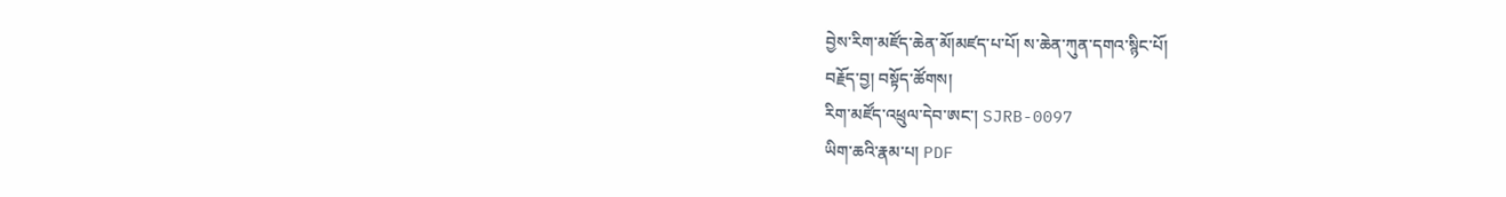བྱེས་རིག་མཛོད་ཆེན་མོ།མཛད་པ་པོ། ས་ཆེན་ཀུན་དགའ་སྙིང་པོ།
བརྗོད་བྱ། བསྟོད་ཚོགས།
རིག་མཛོད་འཕྲུལ་དེབ་ཨང་། SJRB-0097
ཡིག་ཆའི་རྣམ་པ། PDF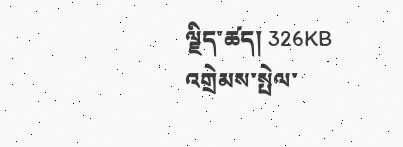ལྗིད་ཚད། 326KB
འགྲེམས་སྤེལ་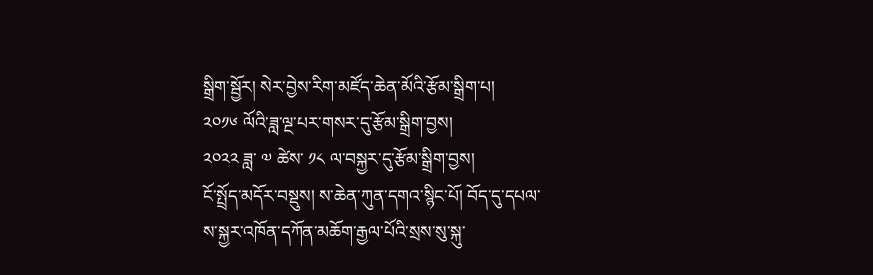སྒྲིག་སྦྱོར། སེར་བྱེས་རིག་མཛོད་ཆེན་མོའི་རྩོམ་སྒྲིག་པ།
༢༠༡༦ ལོའི་ཟླ་ལྔ་པར་གསར་དུ་རྩོམ་སྒྲིག་བྱས།
༢༠༢༢ ཟླ་ ༧ ཚེས་ ༡༨ ལ་བསྐྱར་དུ་རྩོམ་སྒྲིག་བྱས།
ངོ་སྤྲོད་མདོར་བསྡུས། ས་ཆེན་ཀུན་དགའ་སྙིང་པོ། བོད་དུ་དཔལ་ས་སྐྱར་འཁོན་དཀོན་མཆོག་རྒྱལ་པོའི་སྲས་སུ་སྐུ་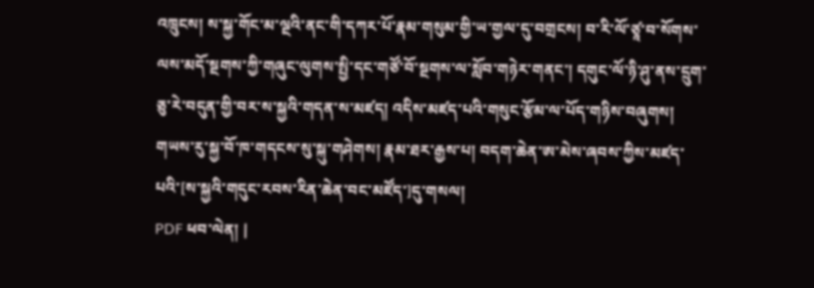འཁྲུངས། ས་སྐྱ་གོང་མ་ལྔའི་ནང་གི་དཀར་པོ་རྣམ་གསུམ་གྱི་ཡ་གྱལ་དུ་བགྲངས། བ་རི་ལོ་ཙཱ་བ་སོགས་ལས་མདོ་སྔགས་ཀྱི་གཞུང་ལུགས་སྤྱི་དང་གཙོ་བོ་སྔགས་ལ་སློབ་གཉེར་གནང་། དགུང་ལོ་ཉི་ཤུ་ནས་དྲུག་ཅུ་རེ་བདུན་གྱི་བར་ས་སྐྱའི་གདན་ས་མཛད། འདིས་མཛད་པའི་གསུང་རྩོམ་ལ་པོད་གཉིས་བཞུགས། གཡས་རུ་སྐྱ་བོ་ཁ་གདངས་སུ་སྐུ་གཤེགས། རྣམ་ཐར་རྒྱས་པ། བདག་ཆེན་ཨ་མེས་ཞབས་ཀྱིས་མཛད་པའི་[ས་སྐྱའི་གདུང་རབས་རིན་ཆེན་བང་མཛོད་]དུ་གསལ།
PDF ཕབ་ལེན། |